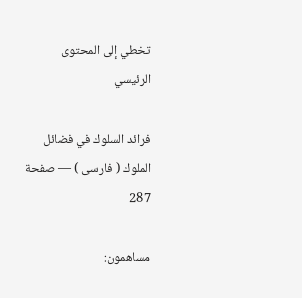تخطي إلى المحتوى الرئيسي

فرائد السلوك في فضائل الملوك ( فارسى ) — صفحة 287

مساهمون: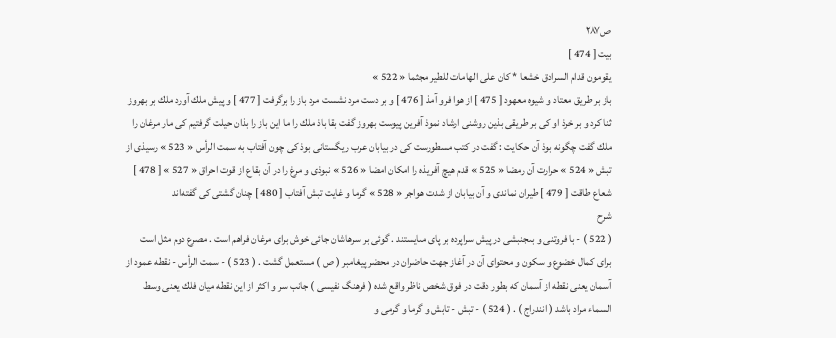ص٢٨٧
بيت [ 474 ]
يقومون قدام السرادق خشعا * كان على الهامات للطير مجثما « 522 »
باز بر طريق معتاد و شيوه معهود [ 475 ] از هوا فرو آمذ [ 476 ] و بر دست مرد نشست مرد باز را برگرفت [ 477 ] و پيش ملك آورد ملك بر بهروز ثنا كرد و بر خرذ او كى بر طريقى بذين روشنى ارشاد نموذ آفرين پيوست بهروز گفت بقا باذ ملك را ما اين باز را بذان حيلت گرفتيم كى مار مرغان را ملك گفت چگونه بوذ آن حكايت : گفت در كتب مسطورست كى در بيابان عرب ريگستانى بوذ كى چون آفتاب به سمت الرأس « 523 » رسيذى از تبش « 524 » حرارت آن رمضا « 525 » قدم هيچ آفريذه را امكان امضا « 526 » نبوذى و مرغ را در آن بقاع از قوت احراق « 527 » [ 478 ] شعاع طاقت [ 479 ] طيران نماندى و آن بيابان از شدت هواجر « 528 » گرما و غايت تبش آفتاب [ 480 ] چنان گشتى كى گفته‌اند
شرح
( 522 ) - با فروتنى و بىجنبشى در پيش سراپرده بر پاى مىايستند . گوئى بر سرهاشان جائى خوش براى مرغان فراهم است . مصرع دوم مثل است براى كمال خضوع و سكون و محتواى آن در آغاز جهت حاضران در محضر پيغامبر ( ص ) مستعمل گشت . ( 523 ) - سمت الرأس - نقطه عمود از آسمان يعنى نقطه از آسمان كه بطور دقت در فوق شخص ناظر واقع شده ( فرهنگ نفيسى ) جانب سر و اكثر از اين نقطه ميان فلك يعنى وسط السماء مراد باشد ( انندراج ) . ( 524 ) - تبش - تابش و گرما و گرمى و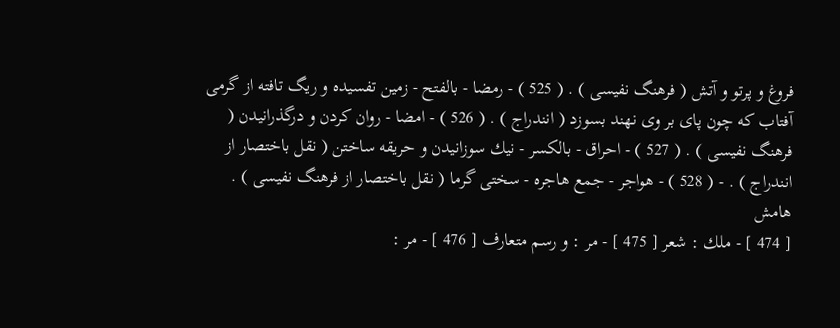فروغ و پرتو و آتش ( فرهنگ نفيسى ) . ( 525 ) - رمضا - بالفتح - زمين تفسيده و ريگ تافته از گرمى آفتاب كه چون پاى بر وى نهند بسوزد ( انندراج ) . ( 526 ) - امضا - روان كردن و درگذرانيدن ( فرهنگ نفيسى ) . ( 527 ) - احراق - بالكسر - نيك سوزانيدن و حريقه ساختن ( نقل باختصار از انندراج ) . - ( 528 ) - هواجر - جمع هاجره - سختى گرما ( نقل باختصار از فرهنگ نفيسى ) .
هامش
[ 474 ] - ملك : شعر [ 475 ] - مر : و رسم متعارف [ 476 ] - مر :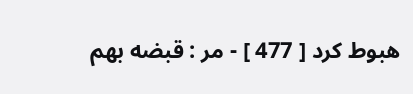هبوط كرد [ 477 ] - مر : قبضه بهم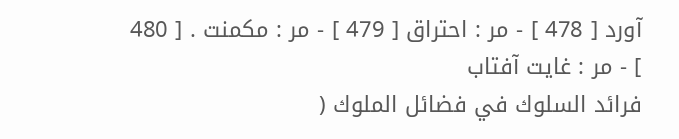آورد [ 478 ] - مر : احتراق [ 479 ] - مر : مكمنت . [ 480 ] - مر : غايت آفتاب
فرائد السلوك في فضائل الملوك (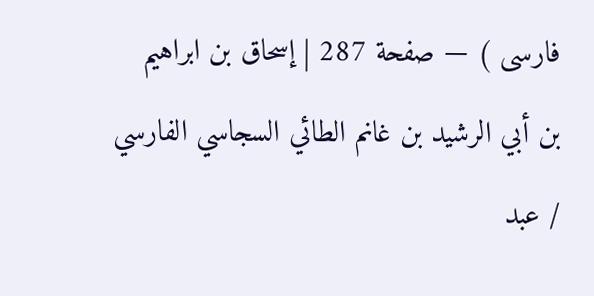فارسى ) — صفحة 287 | إسحاق بن ابراهيم بن أبي الرشيد بن غانم الطائي السجاسي الفارسي / عبد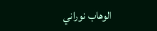الوهاب نوراني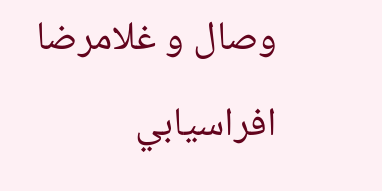وصال و غلامرضا افراسيابي